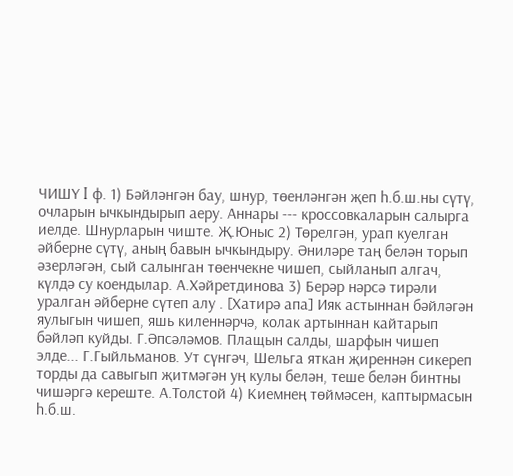ЧИШҮ I ф. 1) Бәйләнгән бау, шнур, төенләнгән җеп һ.б.ш.ны сүтү, очларын ычкындырып аеру. Аннары --- кроссовкаларын салырга иелде. Шнурларын чиште. Җ.Юныс 2) Төрелгән, урап куелган әйберне сүтү, аның бавын ычкындыру. Әниләре таң белән торып әзерләгән, сый салынган төенчекне чишеп, сыйланып алгач, күлдә су коендылар. А.Хәйретдинова 3) Берәр нәрсә тирәли уралган әйберне сүтеп алу . [Хатирә апа] Ияк астыннан бәйләгән яулыгын чишеп, яшь киленнәрчә, колак артыннан кайтарып бәйләп куйды. Г.Әпсәләмов. Плащын салды, шарфын чишеп элде... Г.Гыйльманов. Ут сүнгәч, Шельга яткан җиреннән сикереп торды да савыгып җитмәгән уң кулы белән, теше белән бинтны чишәргә кереште. А.Толстой 4) Киемнең төймәсен, каптырмасын һ.б.ш.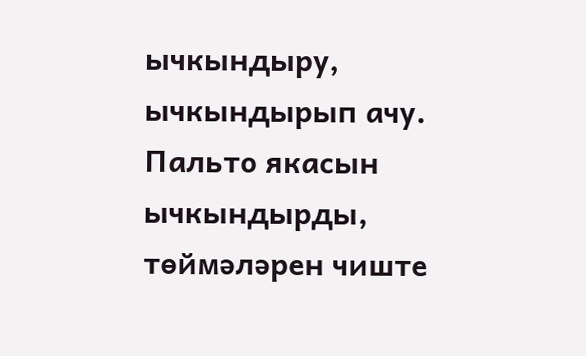ычкындыру, ычкындырып ачу. Пальто якасын ычкындырды, төймәләрен чиште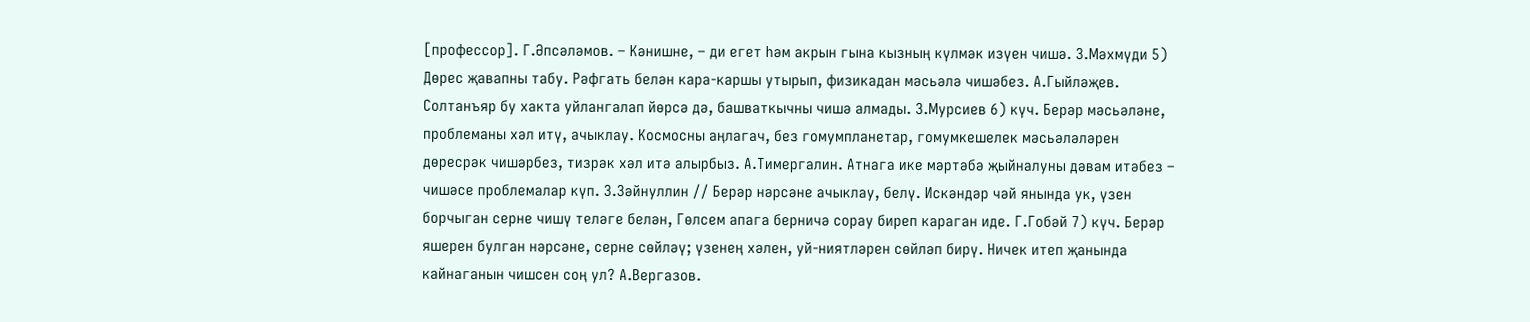[профессор]. Г.Әпсәләмов. – Кәнишне, – ди егет һәм акрын гына кызның күлмәк изүен чишә. З.Мәхмүди 5) Дөрес җавапны табу. Рәфгать белән кара-каршы утырып, физикадан мәсьәлә чишәбез. А.Гыйләҗев. Солтанъяр бу хакта уйлангалап йөрсә дә, башваткычны чишә алмады. З.Мурсиев 6) күч. Берәр мәсьәләне, проблеманы хәл итү, ачыклау. Космосны аңлагач, без гомумпланетар, гомумкешелек мәсьәләләрен дөресрәк чишәрбез, тизрәк хәл итә алырбыз. А.Тимергалин. Атнага ике мәртәбә җыйналуны дәвам итәбез – чишәсе проблемалар күп. З.Зәйнуллин // Берәр нәрсәне ачыклау, белү. Искәндәр чәй янында ук, үзен борчыган серне чишү теләге белән, Гөлсем апага берничә сорау биреп караган иде. Г.Гобәй 7) күч. Берәр яшерен булган нәрсәне, серне сөйләү; үзенең хәлен, уй-ниятләрен сөйләп бирү. Ничек итеп җанында кайнаганын чишсен соң ул? А.Вергазов.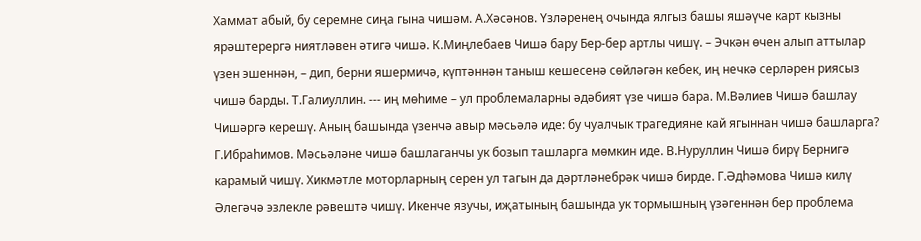Хаммат абый, бу серемне сиңа гына чишәм. А.Хәсәнов. Үзләренең очында ялгыз башы яшәүче карт кызны ярәштерергә ниятләвен әтигә чишә. К.Миңлебаев Чишә бару Бер-бер артлы чишү. – Эчкән өчен алып аттылар үзен эшеннән, – дип, берни яшермичә, күптәннән таныш кешесенә сөйләгән кебек, иң нечкә серләрен риясыз чишә барды. Т.Галиуллин. --- иң мөһиме – ул проблемаларны әдәбият үзе чишә бара. М.Вәлиев Чишә башлау Чишәргә керешү. Аның башында үзенчә авыр мәсьәлә иде: бу чуалчык трагедияне кай ягыннан чишә башларга? Г.Ибраһимов. Мәсьәләне чишә башлаганчы ук бозып ташларга мөмкин иде. В.Нуруллин Чишә бирү Бернигә карамый чишү. Хикмәтле моторларның серен ул тагын да дәртләнебрәк чишә бирде. Г.Әдһәмова Чишә килү Әлегәчә эзлекле рәвештә чишү. Икенче язучы, иҗатының башында ук тормышның үзәгеннән бер проблема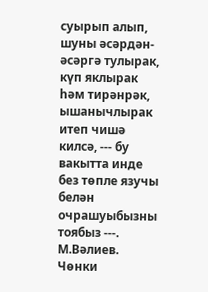суырып алып, шуны әсәрдән-әсәргә тулырак, күп яклырак һәм тирәнрәк, ышанычлырак итеп чишә килсә, --- бу вакытта инде без төпле язучы белән очрашуыбызны тоябыз ---. М.Вәлиев. Чөнки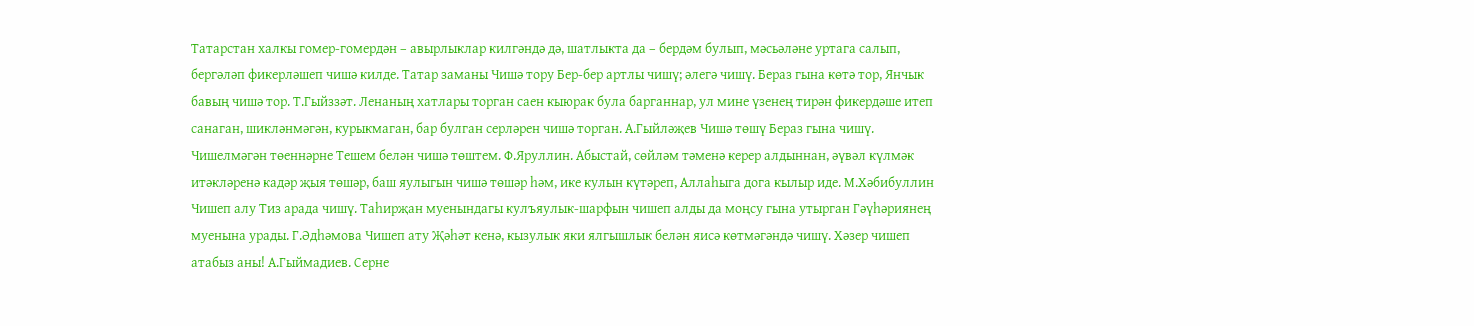Татарстан халкы гомер-гомердән – авырлыклар килгәндә дә, шатлыкта да – бердәм булып, мәсьәләне уртага салып, бергәләп фикерләшеп чишә килде. Татар заманы Чишә тору Бер-бер артлы чишү; әлегә чишү. Бераз гына көтә тор, Янчык бавың чишә тор. Т.Гыйззәт. Ленаның хатлары торган саен кыюрак була барганнар, ул мине үзенең тирән фикердәше итеп санаган, шикләнмәгән, курыкмаган, бар булган серләрен чишә торган. А.Гыйләҗев Чишә төшү Бераз гына чишү. Чишелмәгән төеннәрне Тешем белән чишә төштем. Ф.Яруллин. Абыстай, сөйләм тәменә керер алдыннан, әүвәл күлмәк итәкләренә кадәр җыя төшәр, баш яулыгын чишә төшәр һәм, ике кулын күтәреп, Аллаһыга дога кылыр иде. М.Хәбибуллин Чишеп алу Тиз арада чишү. Таһирҗан муенындагы кулъяулык-шарфын чишеп алды да моңсу гына утырган Гәүһәриянең муенына урады. Г.Әдһәмова Чишеп ату Җәһәт кенә, кызулык яки ялгышлык белән яисә көтмәгәндә чишү. Хәзер чишеп атабыз аны! А.Гыймадиев. Серне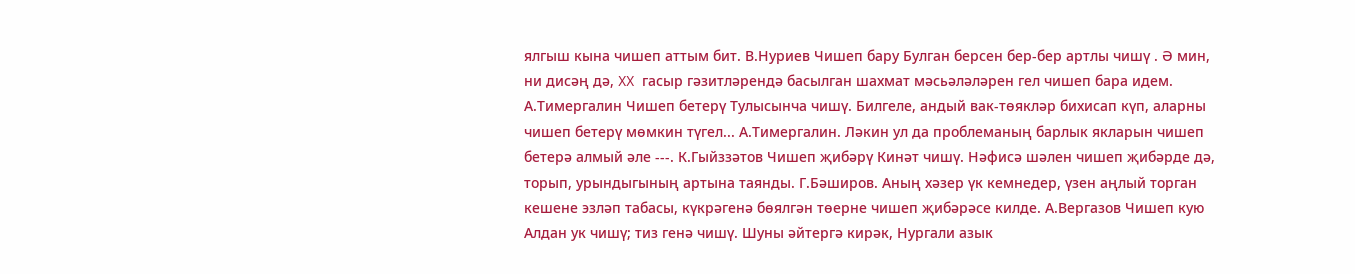ялгыш кына чишеп аттым бит. В.Нуриев Чишеп бару Булган берсен бер-бер артлы чишү . Ә мин, ни дисәң дә, XX гасыр гәзитләрендә басылган шахмат мәсьәләләрен гел чишеп бара идем. А.Тимергалин Чишеп бетерү Тулысынча чишү. Билгеле, андый вак-төякләр бихисап күп, аларны чишеп бетерү мөмкин түгел... А.Тимергалин. Ләкин ул да проблеманың барлык якларын чишеп бетерә алмый әле ---. К.Гыйззәтов Чишеп җибәрү Кинәт чишү. Нәфисә шәлен чишеп җибәрде дә, торып, урындыгының артына таянды. Г.Бәширов. Аның хәзер үк кемнедер, үзен аңлый торган кешене эзләп табасы, күкрәгенә бөялгән төерне чишеп җибәрәсе килде. А.Вергазов Чишеп кую Алдан ук чишү; тиз генә чишү. Шуны әйтергә кирәк, Нургали азык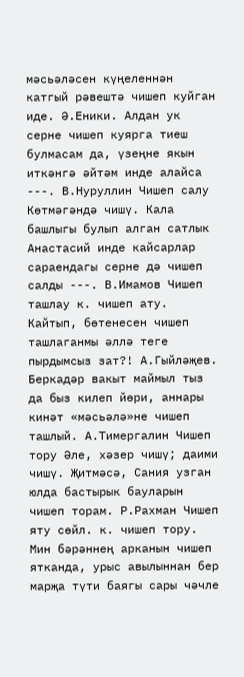мәсьәләсен күңеленнән катгый рәвештә чишеп куйган иде. Ә.Еники. Алдан ук серне чишеп куярга тиеш булмасам да, үзеңне якын иткәнгә әйтәм инде алайса ---. В.Нуруллин Чишеп салу Көтмәгәндә чишү. Кала башлыгы булып алган сатлык Анастасий инде кайсарлар сараендагы серне дә чишеп салды ---. В.Имамов Чишеп ташлау к. чишеп ату. Кайтып, бөтенесен чишеп ташлаганмы әллә теге пырдымсыз зат?! А.Гыйләҗев. Беркадәр вакыт маймыл тыз да быз килеп йөри, аннары кинәт «мәсьәлә»не чишеп ташлый. А.Тимергалин Чишеп тору Әле, хәзер чишү; даими чишү. Җитмәсә, Сания узган юлда бастырык бауларын чишеп торам. Р.Рахман Чишеп яту сөйл. к. чишеп тору. Мин бәрәннең арканын чишеп ятканда, урыс авылыннан бер марҗа түти баягы сары чәчле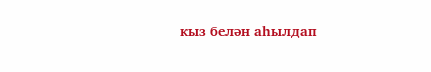кыз белән аһылдап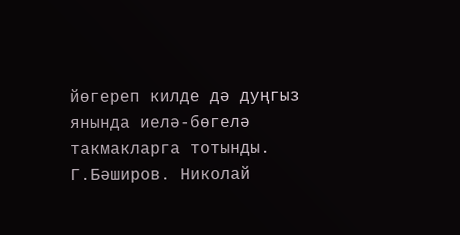йөгереп килде дә дуңгыз янында иелә-бөгелә такмакларга тотынды. Г.Бәширов. Николай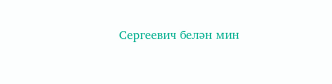Сергеевич белән мин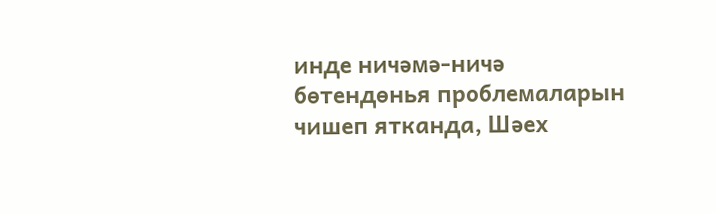инде ничәмә-ничә бөтендөнья проблемаларын чишеп ятканда, Шәех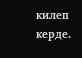килеп керде.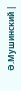Ә.Мушинский |